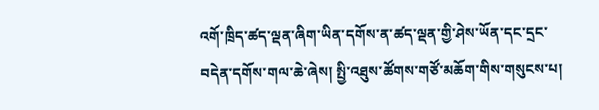འགོ་ཁྲིད་ཚད་ལྡན་ཞིག་ཡིན་དགོས་ན་ཚད་ལྡན་གྱི་ཤེས་ཡོན་དང་དྲང་བདེན་དགོས་གལ་ཆེ་ཞེས། སྤྱི་འཐུས་ཚོགས་གཙོ་མཆོག་གིས་གསུངས་པ།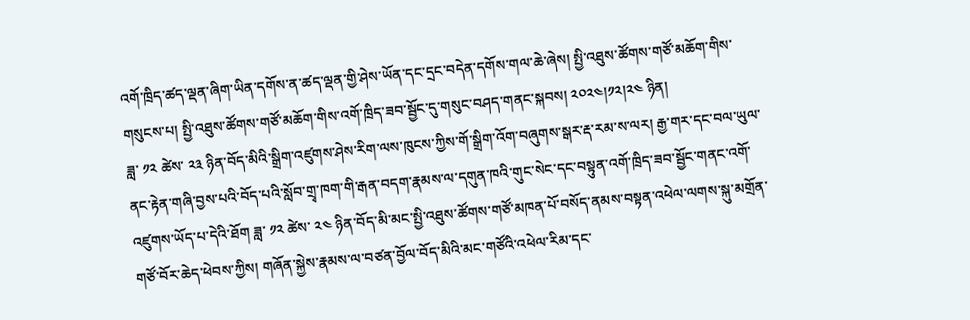འགོ་ཁྲིད་ཚད་ལྡན་ཞིག་ཡིན་དགོས་ན་ཚད་ལྡན་གྱི་ཤེས་ཡོན་དང་དྲང་བདེན་དགོས་གལ་ཆེ་ཞེས། སྤྱི་འཐུས་ཚོགས་གཙོ་མཆོག་གིས་གསུངས་པ། སྤྱི་འཐུས་ཚོགས་གཙོ་མཆོག་གིས་འགོ་ཁྲིད་ཟབ་སྦྱོང་དུ་གསུང་བཤད་གནང་སྐབས། ༢༠༢༤།༡༢།༢༤ ཉིན།
ཟླ་ ༡༢ ཚེས་ ༢༣ ཉིན་བོད་མིའི་སྒྲིག་འཛུགས་ཤེས་རིག་ལས་ཁུངས་ཀྱིས་གོ་སྒྲིག་འོག་བཞུགས་སྒར་རྡ་རམ་ས་ལར། རྒྱ་གར་དང་བལ་ཡུལ་ནང་རྟེན་གཞི་བྱས་པའི་བོད་པའི་སློབ་གྲྭ་ཁག་གི་རྒན་བདག་རྣམས་ལ་དགུན་ཁའི་གུང་སེང་དང་བསྟུན་འགོ་ཁྲིད་ཟབ་སྦྱོང་གནང་འགོ་འཛུགས་ཡོད་པ་དེའི་ཐོག ཟླ་ ༡༢ ཚེས་ ༢༤ ཉིན་བོད་མི་མང་སྤྱི་འཐུས་ཚོགས་གཙོ་མཁན་པོ་བསོད་ནམས་བསྟན་འཕེལ་ལགས་སྐུ་མགྲོན་གཙོ་བོར་ཆེད་ཕེབས་ཀྱིས། གཞོན་སྐྱེས་རྣམས་ལ་བཙན་བྱོལ་བོད་མིའི་མང་གཙོའི་འཕེལ་རིམ་དང་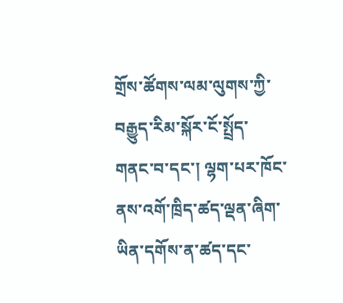གྲོས་ཚོགས་ལམ་ལུགས་ཀྱི་བརྒྱུད་རིམ་སྐོར་ངོ་སྤྲོད་གནང་བ་དང་། ལྷག་པར་ཁོང་ནས་འགོ་ཁྲིད་ཚད་ལྡན་ཞིག་ཡིན་དགོས་ན་ཚད་དང་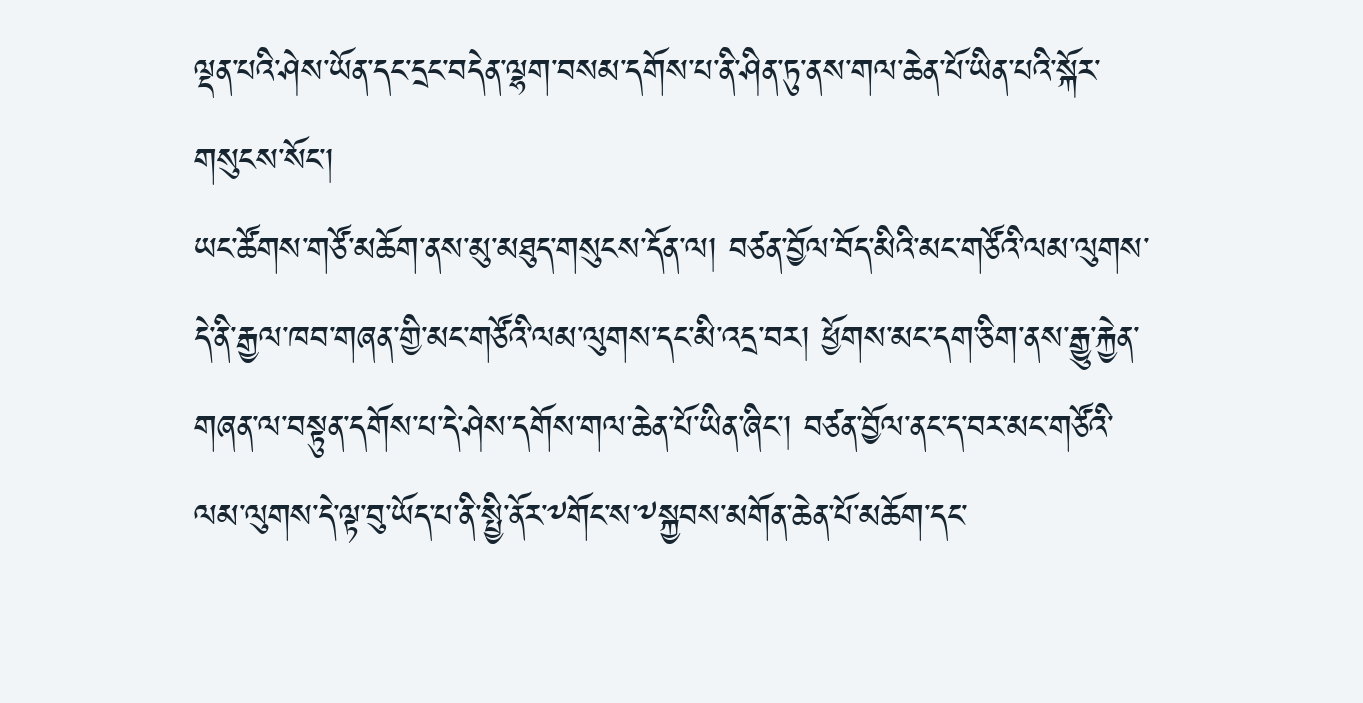ལྡན་པའི་ཤེས་ཡོན་དང་དྲང་བདེན་ལྷག་བསམ་དགོས་པ་ནི་ཤིན་ཏུ་ནས་གལ་ཆེན་པོ་ཡིན་པའི་སྐོར་གསུངས་སོང་།
ཡང་ཚོགས་གཙོ་མཆོག་ནས་མུ་མཐུད་གསུངས་དོན་ལ། བཙན་བྱོལ་བོད་མིའི་མང་གཙོའི་ལམ་ལུགས་དེ་ནི་རྒྱལ་ཁབ་གཞན་གྱི་མང་གཙོའི་ལམ་ལུགས་དང་མི་འདྲ་བར། ཕྱོགས་མང་དག་ཅིག་ནས་རྒྱུ་རྐྱེན་གཞན་ལ་བསྟུན་དགོས་པ་དེ་ཤེས་དགོས་གལ་ཆེན་པོ་ཡིན་ཞིང་། བཙན་བྱོལ་ནང་ད་བར་མང་གཙོའི་ལམ་ལུགས་དེ་ལྟ་བུ་ཡོད་པ་ནི་སྤྱི་ནོར་༸གོང་ས་༸སྐྱབས་མགོན་ཆེན་པོ་མཆོག་དང་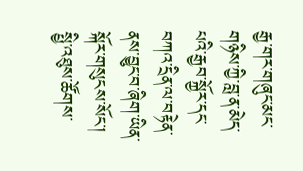རྒྱ་གར་གཞུང་མང་གཉིས་ཀྱི་བླ་ན་མེད་པའི་རྒྱབ་སྐྱོར་དང་བཀའ་དྲིན་ལ་བརྟེན་ནས་བྱུང་བ་ཞིག་ཡིན་སྐོར་གསུངས་སོང་།
སྤྱི་འཐུས་ཚོགས་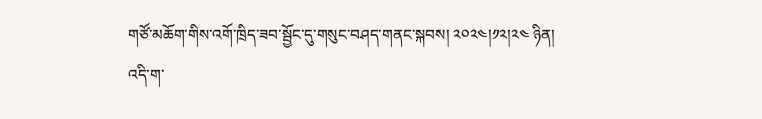གཙོ་མཆོག་གིས་འགོ་ཁྲིད་ཟབ་སྦྱོང་དུ་གསུང་བཤད་གནང་སྐབས། ༢༠༢༤།༡༢།༢༤ ཉིན།
འདི་ག་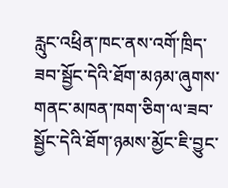རླུང་འཕྲིན་ཁང་ནས་འགོ་ཁྲིད་ཟབ་སྦྱོང་དེའི་ཐོག་མཉམ་ཞུགས་གནང་མཁན་ཁག་ཅིག་ལ་ཟབ་སྦྱོང་དེའི་ཐོག་ཉམས་མྱོང་ཇི་བྱུང་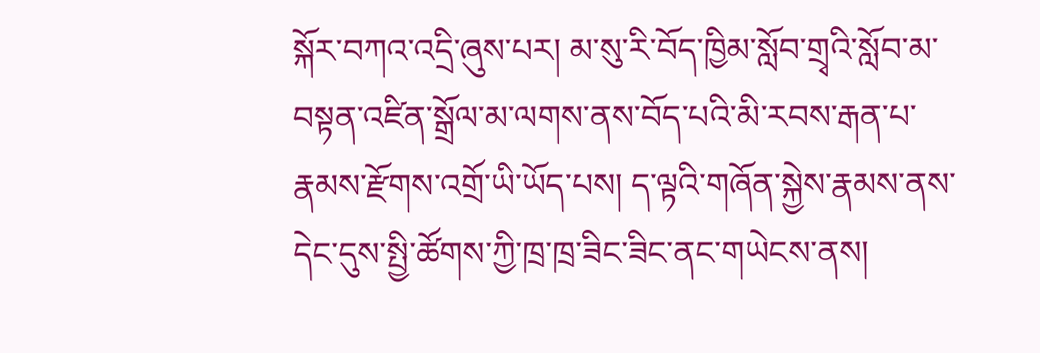སྐོར་བཀའ་འདྲི་ཞུས་པར། མ་སུ་རི་བོད་ཁྱིམ་སློབ་གྲྭའི་སློབ་མ་བསྟན་འཛིན་སྒྲོལ་མ་ལགས་ནས་བོད་པའི་མི་རབས་རྒན་པ་རྣམས་རྫོགས་འགྲོ་ཡི་ཡོད་པས། ད་ལྟའི་གཞོན་སྐྱེས་རྣམས་ནས་དེང་དུས་སྤྱི་ཚོགས་ཀྱི་ཁྲ་ཁྲ་ཟིང་ཟིང་ནང་གཡེངས་ནས།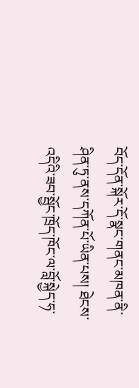བོད་དོན་སྐོར་དོ་སྣང་གནང་མཁན་ནི་ཤིན་ཏུ་ནས་དཀོན་པོ་ཡིན་པས། ཐེངས་འདིའི་ཟབ་སྦྱོང་ཁྲོད་ཁོང་ལ་བློ་སྐྱེད་ཧ་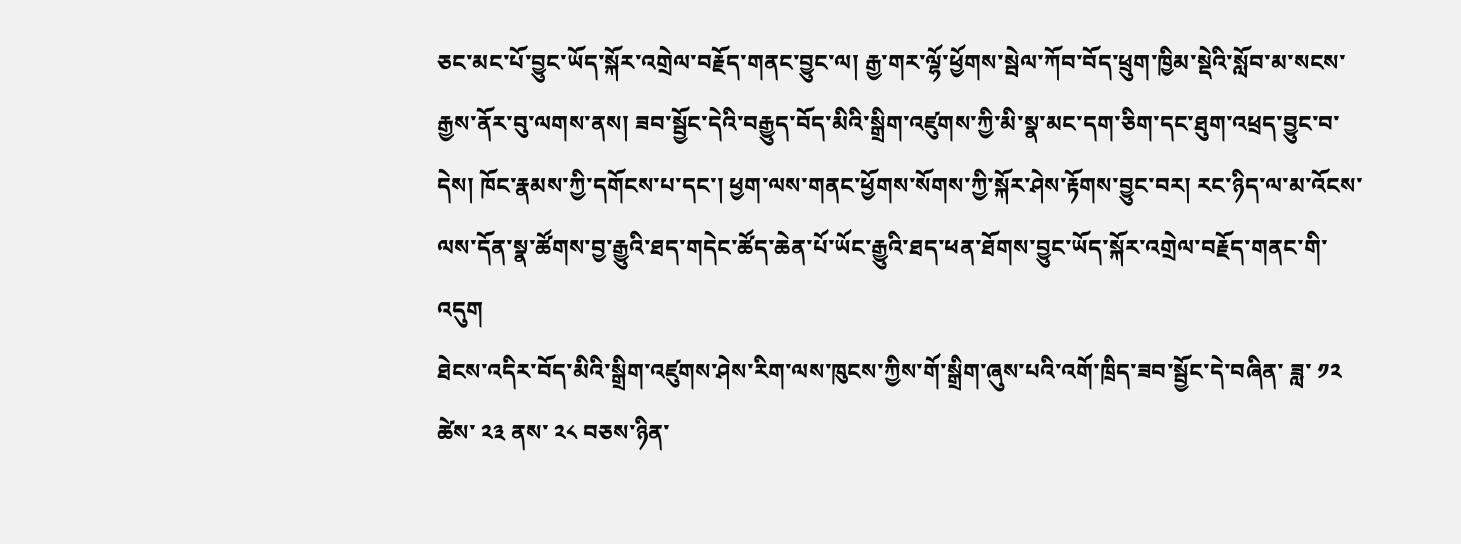ཅང་མང་པོ་བྱུང་ཡོད་སྐོར་འགྲེལ་བརྗོད་གནང་བྱུང་ལ། རྒྱ་གར་ལྷོ་ཕྱོགས་སྦེལ་ཀོབ་བོད་ཕྲུག་ཁྱིམ་སྡེའི་སློབ་མ་སངས་རྒྱས་ནོར་བུ་ལགས་ནས། ཟབ་སྦྱོང་དེའི་བརྒྱུད་བོད་མིའི་སྒྲིག་འཛུགས་ཀྱི་མི་སྣ་མང་དག་ཅིག་དང་ཐུག་འཕྲད་བྱུང་བ་དེས། ཁོང་རྣམས་ཀྱི་དགོངས་པ་དང་། ཕྱག་ལས་གནང་ཕྱོགས་སོགས་ཀྱི་སྐོར་ཤེས་རྟོགས་བྱུང་བར། རང་ཉིད་ལ་མ་འོངས་ལས་དོན་སྣ་ཚོགས་བྱ་རྒྱུའི་ཐད་གདེང་ཚོད་ཆེན་པོ་ཡོང་རྒྱུའི་ཐད་ཕན་ཐོགས་བྱུང་ཡོད་སྐོར་འགྲེལ་བརྗོད་གནང་གི་འདུག
ཐེངས་འདིར་བོད་མིའི་སྒྲིག་འཛུགས་ཤེས་རིག་ལས་ཁུངས་ཀྱིས་གོ་སྒྲིག་ཞུས་པའི་འགོ་ཁྲིད་ཟབ་སྦྱོང་དེ་བཞིན་ ཟླ་ ༡༢ ཚེས་ ༢༣ ནས་ ༢༨ བཅས་ཉིན་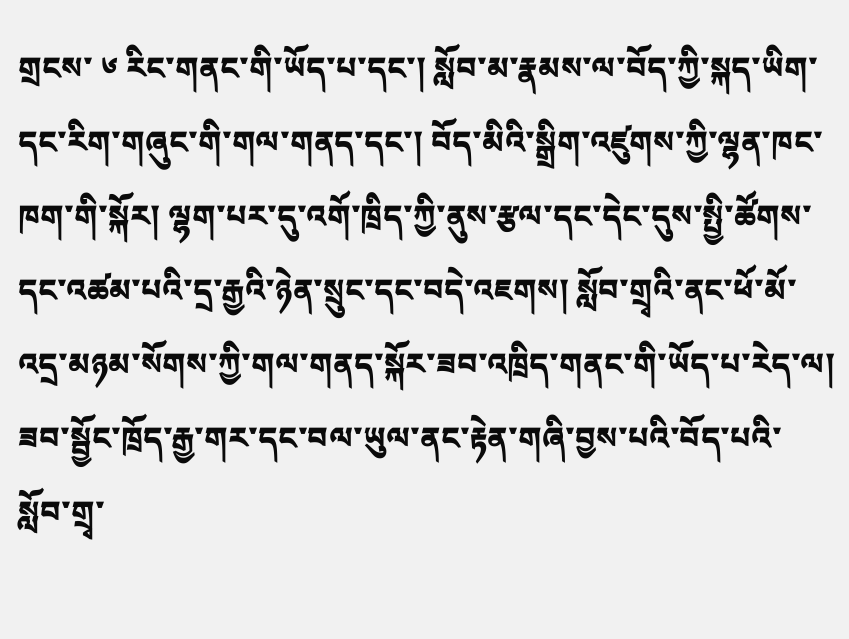གྲངས་ ༦ རིང་གནང་གི་ཡོད་པ་དང་། སློབ་མ་རྣམས་ལ་བོད་ཀྱི་སྐད་ཡིག་དང་རིག་གཞུང་གི་གལ་གནད་དང་། བོད་མིའི་སྒྲིག་འཛུགས་ཀྱི་ལྷན་ཁང་ཁག་གི་སྐོར། ལྷག་པར་དུ་འགོ་ཁྲིད་ཀྱི་ནུས་རྩལ་དང་དེང་དུས་སྤྱི་ཚོགས་དང་འཚམ་པའི་དྲ་རྒྱའི་ཉེན་སྲུང་དང་བདེ་འཇགས། སློབ་གྲྭའི་ནང་ཕོ་མོ་འདྲ་མཉམ་སོགས་ཀྱི་གལ་གནད་སྐོར་ཟབ་འཁྲིད་གནང་གི་ཡོད་པ་རེད་ལ། ཟབ་སྦྱོང་ཁྲོད་རྒྱ་གར་དང་བལ་ཡུལ་ནང་རྟེན་གཞི་བྱས་པའི་བོད་པའི་སློབ་གྲྭ་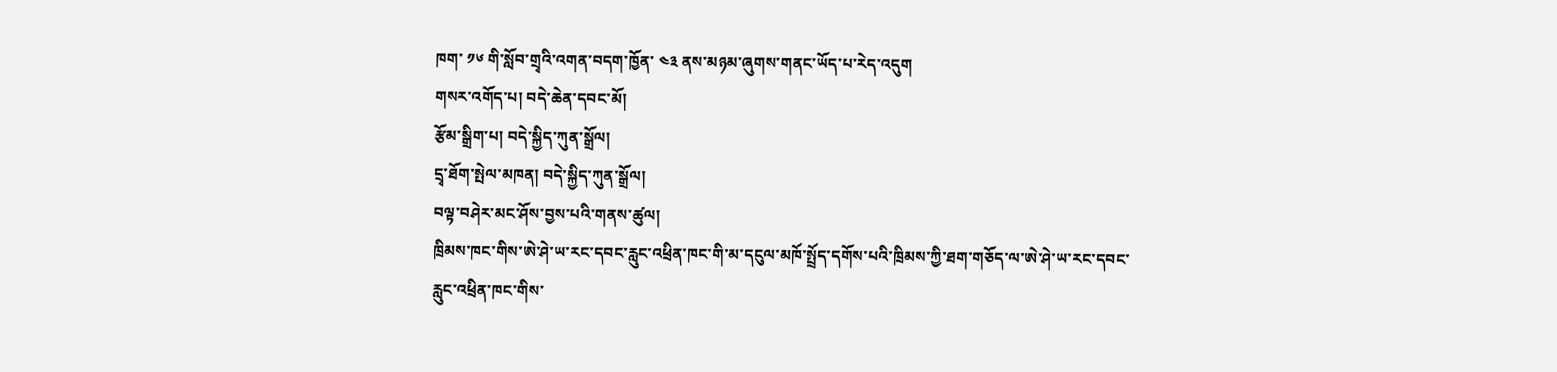ཁག་ ༡༦ གི་སློབ་གྲྭའི་འགན་བདག་ཁྱོན་ ༤༣ ནས་མཉམ་ཞུགས་གནང་ཡོད་པ་རེད་འདུག
གསར་འགོད་པ། བདེ་ཆེན་དབང་མོ།
རྩོམ་སྒྲིག་པ། བདེ་སྐྱིད་ཀུན་སྒྲོལ།
དྲྭ་ཐོག་སྤེལ་མཁན། བདེ་སྐྱིད་ཀུན་སྒྲོལ།
བལྟ་བཤེར་མང་ཤོས་བྱས་པའི་གནས་ཚུལ།
ཁྲིམས་ཁང་གིས་ཨེ་ཤེ་ཡ་རང་དབང་རླུང་འཕྲིན་ཁང་གི་མ་དངུལ་མཁོ་སྤྲོད་དགོས་པའི་ཁྲིམས་ཀྱི་ཐག་གཅོད་ལ་ཨེ་ཤེ་ཡ་རང་དབང་རླུང་འཕྲིན་ཁང་གིས་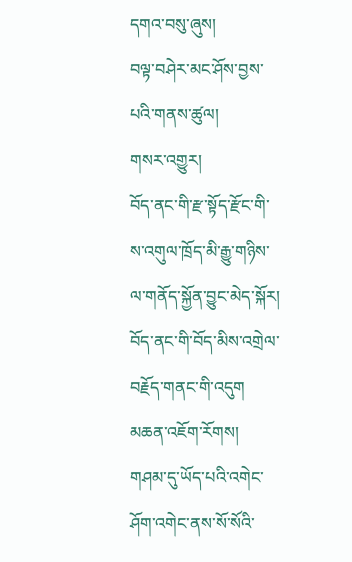དགའ་བསུ་ཞུས།
བལྟ་བཤེར་མང་ཤོས་བྱས་པའི་གནས་ཚུལ།
གསར་འགྱུར།
བོད་ནང་གི་རྫ་སྟོད་རྫོང་གི་ས་འགུལ་ཁྲོད་མི་རྒྱུ་གཉིས་ལ་གནོད་སྐྱོན་བྱུང་མེད་སྐོར། བོད་ནང་གི་བོད་མིས་འགྲེལ་བརྗོད་གནང་གི་འདུག
མཆན་འཇོག་རོགས།
གཤམ་དུ་ཡོད་པའི་འགེང་ཤོག་འགེང་ནས་སོ་སོའི་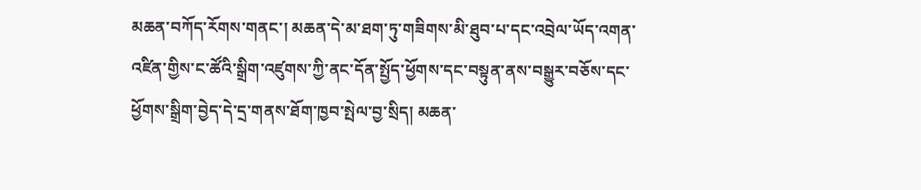མཆན་བཀོད་རོགས་གནང་། མཆན་དེ་མ་ཐག་ཏུ་གཟིགས་མི་ཐུབ་པ་དང་འབྲེལ་ཡོད་འགན་འཛིན་གྱིས་ང་ཚོའི་སྒྲིག་འཛུགས་ཀྱི་ནང་དོན་སྤྱོད་ཕྱོགས་དང་བསྟུན་ནས་བསྒྱུར་བཅོས་དང་ཕྱོགས་སྒྲིག་བྱེད་དེ་དྲ་གནས་ཐོག་ཁྱབ་སྤེལ་བྱ་སྲིད། མཆན་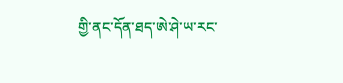གྱི་ནང་དོན་ཐད་ཨེ་ཤེ་ཡ་རང་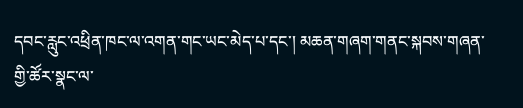དབང་རླུང་འཕྲིན་ཁང་ལ་འགན་གང་ཡང་མེད་པ་དང་། མཆན་གཞག་གནང་སྐབས་གཞན་གྱི་ཚོར་སྣང་ལ་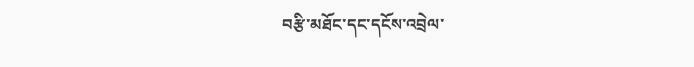བརྩི་མཐོང་དང་དངོས་འབྲེལ་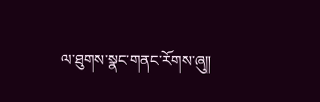ལ་ཐུགས་སྣང་གནང་རོགས་ཞུ༎